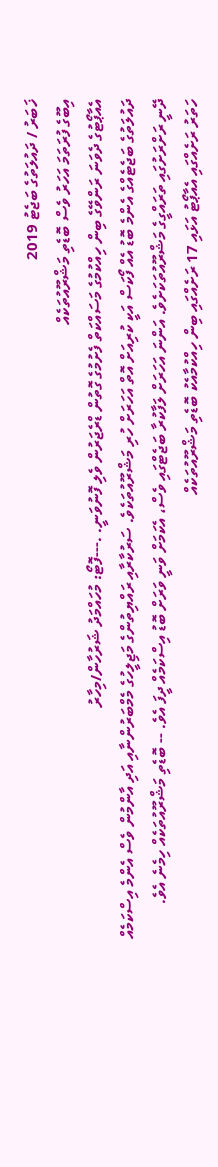ޚަބަރު / ދައުލަތުގެ ބަޖެޓު 2019
އިބޫގެ ފުރަތަމަ އަހަރު ވެސް ބޮޑެތި މަޝްރޫއުތަކެއް
އެއާޕޯޓުގެ ދެވަނަ ރަންވޭގެ ބިން ހިއްކުމުގެ މަސައްކަތް ފެށުމުގެ ގޮތުން ޑްރެޖަރުން ވެލި ފޮނުވަނީ. .---ފޮޓޯ: މުހައްމަދު ޝަރުހާން/މިހާރު
ދައުލަތުގެ ބަޖެޓެއްގެ އެންމެ ބޮޑު އެއް ފޯކަސް އަކީ ކުރިއަށް އޮތް އަހަރަށް ހުރި މަޝްރޫއުތަކެވެ. ސަރުކާރާއި ރައްޔިތުންގެ މަޖިލީހުގެ މެމްބަރުންނާއި އަދި އާންމުން ވެސް އެންމެ އިސްކަމެއް ދޭނީ ރަށްރަށުގައި ތަރައްގީގެ މަޝްރޫއުތަކަށެވެ. އަންނަ އަހަރަށް ލަފާކުރާ ބަޖެޓްގައި ވެސް، އެކަމަށް ވަނީ ވަރަށް ބޮޑު އިސްކަމެއް ދީފަ އެވެ. -- ބޮޑެތި މަޝްރޫއުތަކެއް ހިމެނެ އެވެ.
ހަތަރު ރަށެއްގައި އެއާޕޯޓު އަޅައި 17 ރަށެއްގައި ބިން ހިއްކުމާއެކު ބޮޑެތި މަޝްރޫއުތަކެއް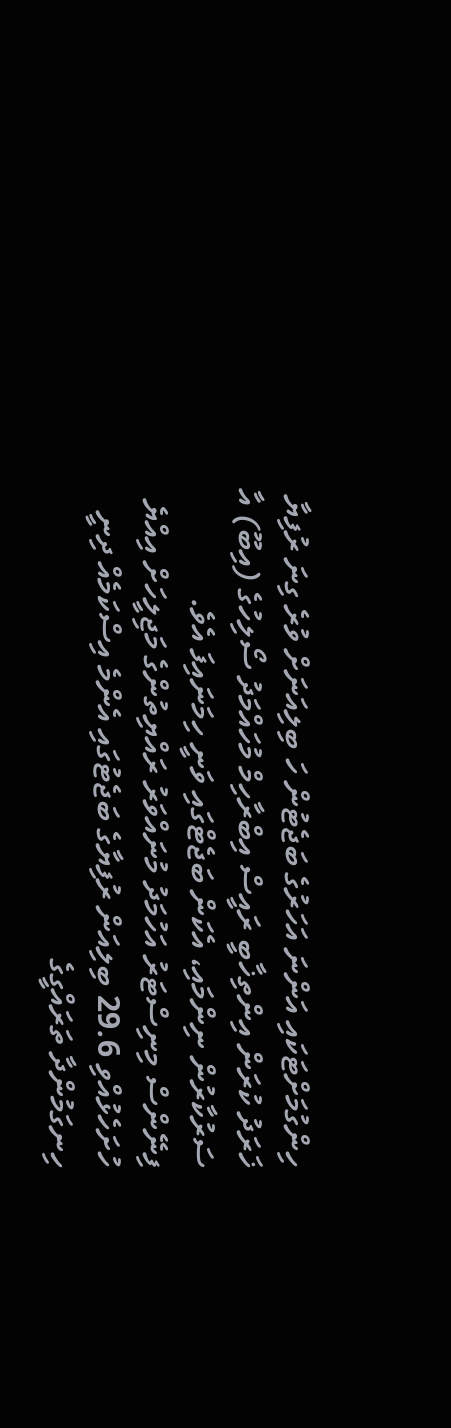ހިންގުމަށްޓަކައި އަންނަ އަހަރުގެ ބަޖެޓުން ހަ ބިލިއަނަށް ވުރެ ގިނަ ރުފިޔާ ޚަރަދު ކުރަން އިންތިޚާބީ ރައީސް އިބްރާހިމް މުހައްމަދު ސޯލިހުގެ (އިބޫ) އާ ސަރުކާރުން ނިންމައި، އެކަން ބަޖެޓްގައި ވަނީ ހިމަނައިފަ އެވެ.
ފިނޭންސް މިނިސްޓަރު އަހުމަދު މުނައްވަރު ރައްޔިތުންގެ މަޖިލީހަށް އިއްޔެ ހުށަހެޅުއްވި 29.6 ބިލިއަން ރުފިޔާގެ ބަޖެޓުގައި އެންމެ އިސްކަމެއް ދިނީ ހިނގަމުންދާ ތަރައްގީގެ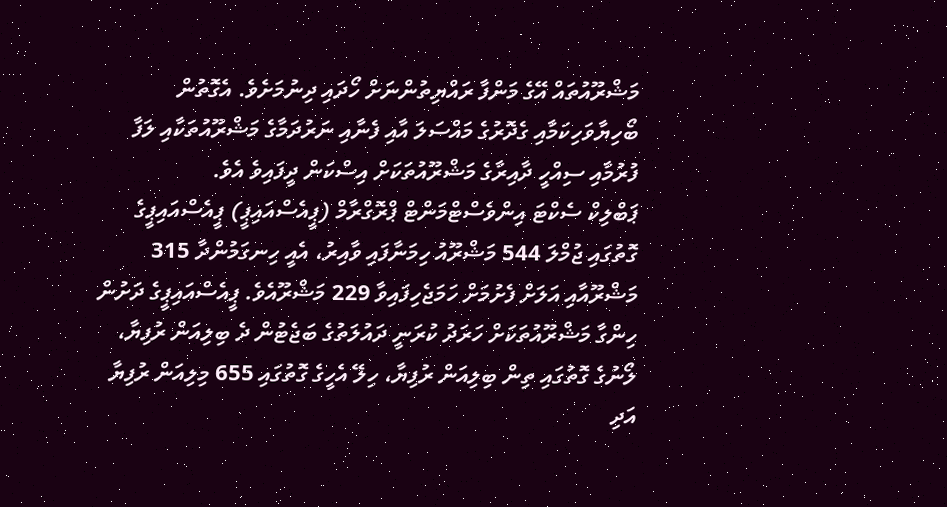މަޝްރޫއުތައް އޭގެ މަންފާ ރައްޔިތުންނަށް ހޯދައި ދިނުމަށެވެ. އެގޮތުން ބޯހިޔާވަހިކަމާއި ގެދޮރުގެ މައްސަލަ އާއި ފެނާއި ނަރުދަމާގެ މަޝްރޫއުތަކާއި ލަފާ ފުރުމާއި ސިއްހީ ދާއިރާގެ މަޝްރޫއުތަކަށް އިސްކަން ދީފައިވެ އެވެ.
ޕަބްލިކް ސެކްޓަ އިންވެސްޓްމަންޓް ޕްރޮގްރާމް (ޕީއެސްއައިޕީ) ޕީއެސްއައިޕީގެ ގޮތުގައި ޖުމްލަ 544 މަޝްރޫއު ހިމަނާފައި ވާއިރު، އެއީ ހިނގަމުންދާ 315 މަޝްރޫއާއި އަލަށް ފެށުމަށް ހަމަޖެހިފައިވާ 229 މަޝްރޫއެވެ. ޕީއެސްއައިޕީގެ ދަށުން ހިންގާ މަޝްރޫއުތަކަށް ހަރަދު ކުރަނީ ދައުލަތުގެ ބަޖެޓުން ދެ ބިލިއަން ރުފިޔާ، ލޯނުގެ ގޮތުގައި ތިން ބިލިއަން ރުފިޔާ، ހިލޭ އެހީގެ ގޮތުގައި 655 މިލިއަން ރުފިޔާ އަދި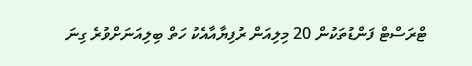ޓްރަސްޓް ފަންޑުތަކުން 20 މިލިއަން ރުފިޔާއާއެކު ހަތް ބިލިއަނަށްވުރެ ގިނަ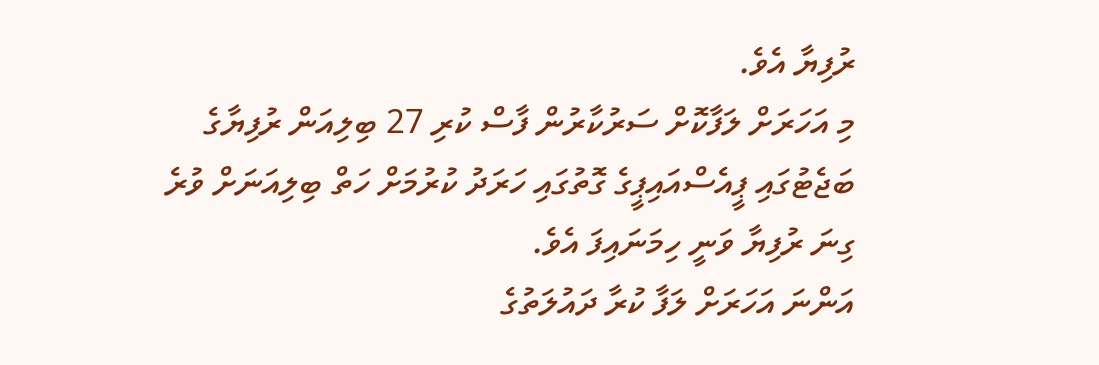ރުފިޔާ އެވެ.
މި އަހަރަށް ލަފާކޮށް ސަރުކާރުން ފާސް ކުރި 27 ބިލިއަން ރުފިޔާގެ ބަޖެޓުގައި ޕީއެސްއައިޕީގެ ގޮތުގައި ހަރަދު ކުރުމަށް ހަތް ބިލިއަނަށް ވުރެ ގިނަ ރުފިޔާ ވަނީ ހިމަނައިފަ އެވެ.
އަންނަ އަހަރަށް ލަފާ ކުރާ ދައުލަތުގެ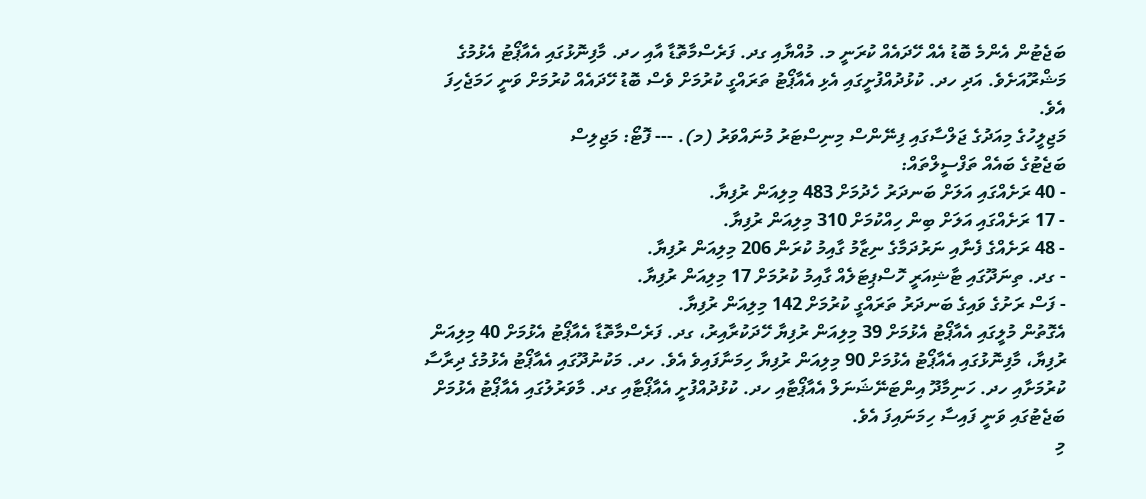ބަޖެޓުން އެންމެ ބޮޑު އެއް ހޭދައެއް ކުރަނީ މ. މުއްޔާއި ގދ. ފަރެސްމާތޮޑާ އާއި ހދ. މާފިނޮޅުގައި އެއާޕޯޓު އެޅުމުގެ މަޝްރޫއަށެވެ. އަދި ހދ. ކުޅުދުއްފުށީގައި އެޅި އެއާޕޯޓު ތަރައްގީ ކުރުމަށް ވެސް ބޮޑު ހޭދައެއް ކުރުމަށް ވަނީ ހަމަޖެހިފަ އެވެ.
މަޖިލީހުގެ މިއަދުގެ ޖަލްސާގައި ފިނޭންސް މިނިސްޓަރު މުނައްވަރު (މ). --- ފޮޓޯ: މަޖިލިސް
ބަޖެޓުގެ ބައެއް ތަފްސީލްތައް:
- 40 ރަށެއްގައި އަލަށް ބަނދަރު ހެދުމަށް 483 މިލިއަން ރުފިޔާ.
- 17 ރަށެއްގައި އަލަށް ބިން ހިއްކުމަށް 310 މިލިއަން ރުފިޔާ.
- 48 ރަށެއްގެ ފެނާއި ނަރުދަމާގެ ނިޒާމު ގާއިމު ކުރަން 206 މިލިއަން ރުފިޔާ.
- ގދ. ތިނަދޫގައި ޓާޝިއަރީ ހޮސްޕިޓަލެއް ގާއިމު ކުރުމަށް 17 މިލިއަން ރުފިޔާ.
- ފަސް ރަށުގެ ވައިގެ ބަނދަރު ތަރައްގީ ކުރުމަށް 142 މިލިއަން ރުފިޔާ.
އެގޮތުން މުލީގައި އެއާޕޯޓު އެޅުމަށް 39 މިލިއަން ރުފިޔާ ހޭދަކުރާއިރު، ގދ. ފަރެސްމާތޮޑާ އެއާޕޯޓު އެޅުމަށް 40 މިލިއަން ރުފިޔާ، މާފިނޮޅުގައި އެއާޕޯޓު އެޅުމަށް 90 މިލިއަން ރުފިޔާ ހިމަނާފައިވެ އެވެ. ހދ. މަކުނުދޫގައި އެއާޕޯޓު އެޅުމުގެ ދިރާސާ ކުރުމަށާއި ހދ. ހަނިމާދޫ އިންޓަނޭޝަނަލް އެއާޕޯޓާއި ހދ. ކުޅުދުއްފުށީ އެއާޕޯޓާއި ގދ. މާވަރުލުގައި އެއާޕޯޓު އެޅުމަށް ބަޖެޓުގައި ވަނީ ފައިސާ ހިމަނައިފަ އެވެ.
މި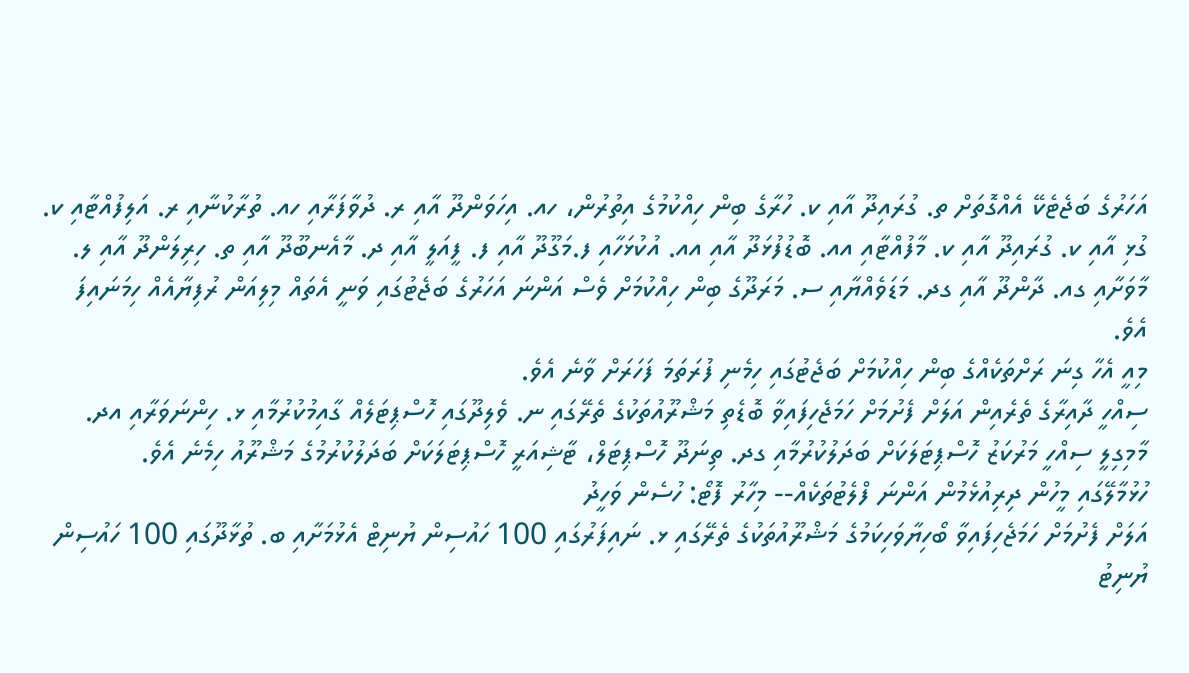އަހަރުގެ ބަޖެޓެކޭ އެއްގޮތަށް ތ. ގުރައިދޫ އާއި ކ. ހުރާގެ ބިން ހިއްކުމުގެ އިތުރުން، ހއ. އިހަވަންދޫ އާއި ރ. ދުވާފަރާއި ހއ. ތުރާކުނާއި ރ. އަލިފުއްޓާއި ކ. ގުޅި އާއި ކ. ގުރައިދޫ އާއި ކ. މާފުއްޓާއި އއ. ބޮޑުފުޅަދޫ އާއި އއ. އުކުޅަހާއި ފ.މަގޫދޫ އާއި ފ. ފީއަލީ އާއި ދ. މާއެނބޫދޫ އާއި ތ. ހިރިލަންދޫ އާއި ލ. މާވަށާއި ގއ. ދާންދޫ އާއި ގދ. މަޑަވެއްޔާއި ސ. މަރަދޫގެ ބިން ހިއްކުމަށް ވެސް އަންނަ އަހަރުގެ ބަޖެޓުގައި ވަނީ އެތައް މިލިއަން ރުފިޔާއެއް ހިމަނައިފަ އެވެ.
މިއީ އެހާ ގިނަ ރަށްތަކެއްގެ ބިން ހިއްކުމަށް ބަޖެޓުގައި ހިމެނި ފުރަތަމަ ފަހަރަށް ވާނެ އެވެ.
ސިއްހީ ދާއިރާގެ ތެރެއިން އަލަށް ފެށުމަށް ހަމަޖެހިފައިވާ ބޮޑެތި މަޝްރޫއުތަކުގެ ތެރޭގައި ނ. ވެލިދޫގައި ހޮސްޕިޓަލެއް ގާއިމުކުރުމާއި ޅ. ހިންނަވަރާއި އދ. މާމިގިލީ ސިއްހީ މަރުކަޒު ހޮސްޕިޓަލަކަށް ބަދަލުކުރުމާއި ގދ. ތިނަދޫ ހޮސްޕިޓަލް، ޓާޝިއަރީ ހޮސްޕިޓަލަކަށް ބަދަލުކުރުމުގެ މަޝްރޫއު ހިމެނެ އެވެ.
ހުޅުމާލޭގައި މީހުން ދިރިއުޅެމުން އަންނަ ފްލެޓުތަކެއް-- މިހާރު ފޮޓޯ: ހުސެން ވަހީދު
އަލަށް ފެށުމަށް ހަމަޖެހިފައިވާ ބޯހިޔާވަހިކަމުގެ މަޝްރޫއުތަކުގެ ތެރޭގައި ޅ. ނައިފަރުގައި 100 ހައުސިން ޔުނިޓް އެޅުމަށާއި ބ. ތުޅާދޫގައި 100 ހައުސިން ޔުނިޓު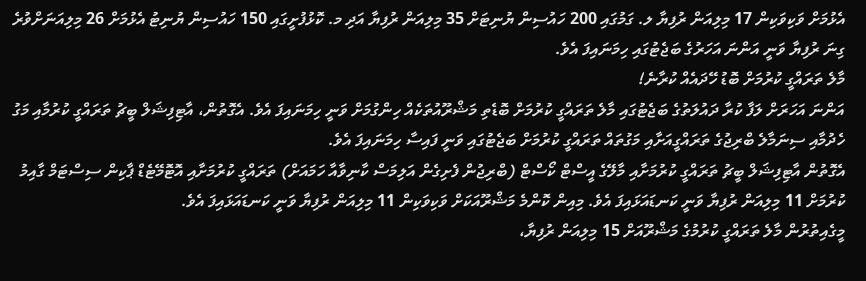އެޅުމަށް ވަކިވަކިން 17 މިލިއަން ރުފިޔާ ލ. ގަމުގައި 200 ހައުސިން ޔުނިޓަށް 35 މިލިއަން ރުފިޔާ އަދި މ. ކޮޅުފުށީގައި 150 ހައުސިން ޔުނިޓު އެޅުމަށް 26 މިލިއަނަށްވުރެ ގިނަ ރުފިޔާ ވަނީ އަންނަ އަހަރުގެ ބަޖެޓުގައި ހިމަނައިފަ އެވެ.
މާލެ ތަރައްގީ ކުރުމަށް ބޮޑު ހޭދައެއް ކުރާނެ!
އަންނަ އަހަރަށް ލަފާ ކުރާ ދައުލަތުގެ ބަޖެޓުގައި މާލެ ތަރައްގީ ކުރުމަށް ބޮޑެތި މަޝްރޫއުތަކެއް ހިންގުމަށް ވަނީ ހިމަނައިފަ އެވެ. އެގޮތުން، އާޓިފިޝަލް ބީޗު ތަރައްގީ ކުރުމާއި މަގު ހެދުމާއި ސިނަމާލެ ބްރިޖުގެ ތަރައްގީއަށާއި މަގުތައް ތަރައްގީ ކުރުމަށް ބަޖެޓުގައި ވަނީ ފައިސާ ހިމަނައިފަ އެވެ.
އެގޮތުން އާޓިފިޝަލް ބީޗު ތަރައްގީ ކުރުމަށާއި މާލޭގެ އީސްޓް ކޯސްޓް (ބްރިޖުން ފެށިގެން އަލިމަސް ކާނިވާއާ ހަމައަށް) ތަރައްގީ ކުރުމަށާއި އޮޓޮމޭޓެޑް ޕާކިން ސިސްޓަމް ގާއިމު ކުރުމަށް 11 މިލިއަން ރުފިޔާ ވަނީ ކަނޑައަޅައިފަ އެވެ. މިއިން ކޮންމެ މަޝްރޫއަކަށް ވަކިވަކިން 11 މިލިއަން ރުފިޔާ ވަނީ ކަނޑައަޅައިފަ އެވެ.
މީގެއިތުރުން މާލެ ތަރައްގީ ކުރުމުގެ މަޝްރޫއަށް 15 މިލިއަން ރުފިޔާ،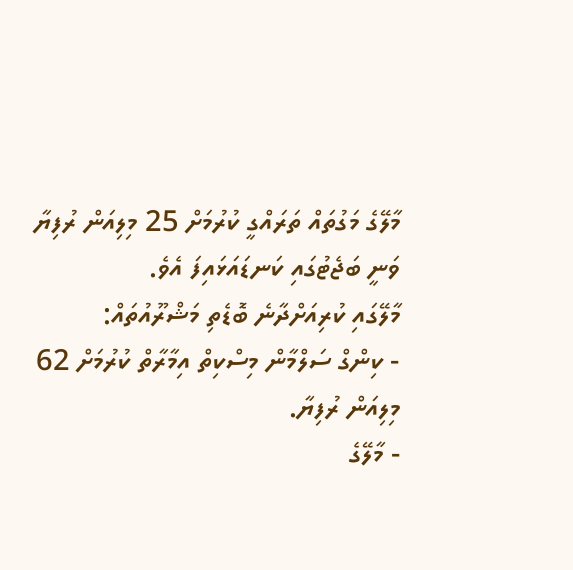މާލޭގެ މަގުތައް ތަރައްގީ ކުރުމަށް 25 މިލިއަން ރުފިޔާ ވަނީ ބަޖެޓުގައި ކަނޑައަޅައިފަ އެވެ.
މާލޭގައި ކުރިއަށްދާނެ ބޮޑެތި މަޝްރޫއުތައް:
- ކިންގް ސަލްމާން މިސްކިތް އިމާރާތް ކުރުމަށް 62 މިލިއަން ރުފިޔާ.
- މާލޭގެ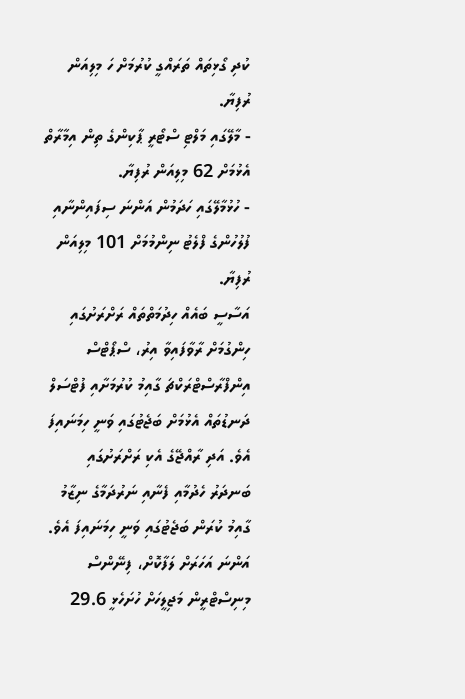ކުދި ގޯޅިތައް ތަރައްގީ ކުރުމަށް ހަ މިލިއަން ރުފިޔާ.
- މާލޭގައި މަލްޓި ސްޓޯރީ ޕާކިންގެ ތިން އިމާރާތް އެޅުމަށް 62 މިލިއަން ރުފިޔާ.
- ހުޅުމާލޭގައި ހަދަމުން އަންނަ ސިފައިންނާއި ފުލުހުންގެ ފްލެޓު ނިންމުމަށް 101 މިލިއަން ރުފިޔާ.
އަސާސީ ބައެއް ހިދުމަތްތައް ރަށްރަށުގައި ހިންގުމަށް ރާވާފައިވާ އިރު، ސްޕޯޓްސް އިންފްރާސްޓްރަކްޗަ ގާއިމު ކުރުމަށާއި ފުޓްސަލް ދަނޑުތައް އެޅުމަށް ބަޖެޓުގައި ވަނީ ހިމަނައިފަ އެވެ. އަދި ރާއްޖޭގެ އެކި ރަށްރަށުގައި ބަނދަރު ހެދުމާއި ފެނާއި ނަރުދަމާގެ ނިޒާމު ގާއިމު ކުރަން ބަޖެޓުގައި ވަނީ ހިމަނައިފަ އެވެ.
އަންނަ އަހަރަށް ލަފާކޮށް، ފިނޭންސް މިނިސްޓްރީން މަޖިލީހަށް ހުށަހެޅީ 29.6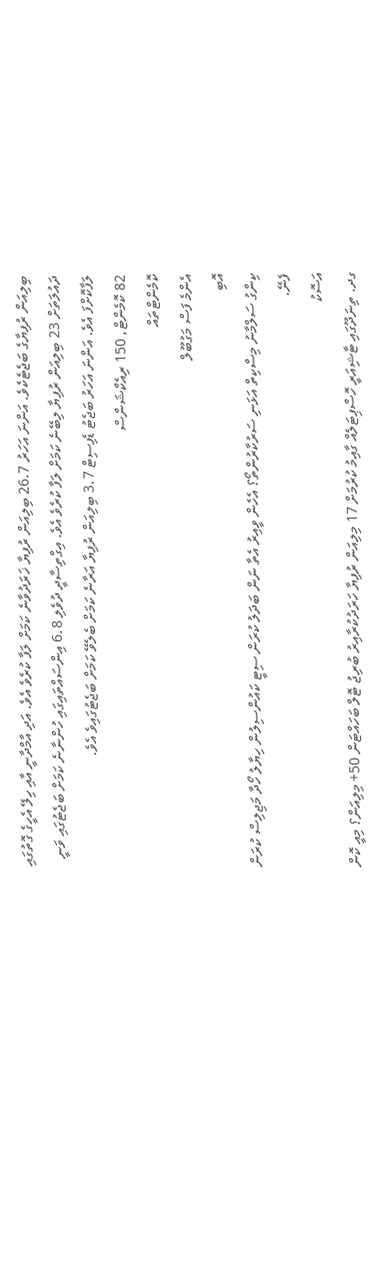ބިލިއަން ރުފިޔާގެ ބަޖެޓެކެވެ. އަންނަ އަހަރު 26.7 ބިލިއަން ރުފިޔާ ޚަރަދުވާނެ ކަމަށް ލަފާ ކުރެވެ އެވެ. އަދި އާމްދާނީ އާއި ހިލޭ އެހީގެ ގޮތުގައި ދައުލަތަށް 23 ބިލިއަން ރުފިޔާ ލިބޭނެ ކަމަށް ލަފާ ކުރެވެ އެވެ. އިގްތިސާދީ ދުވެލި 6.8 އިންސައްތައިގައި ހުންނާނެ ކަމަށް ބަޖެޓުގައި ވަނީ ލަފާކޮށްފަ އެވެ. އަންނަ އަހަރު ބަޖެޓު ޑެފިސިޓް 3.7 ބިލިއަން ރުފިޔާ އަރާނެ ކަމަށް ބެލެވޭ ކަމަށް ބަޖެޓުގައިވެ އެވެ.
82 ކޮމެންޓް, 150 ރިއެކްޝަންސް
ކޮމެންޓްތައް
އެންމެ ފަސް މަގުބޫލް
އޮބި
ކިންގު ސަލްމާނު މިސްކިތް އަޅަނި ސަރުކާރުންތޯ؟ އެހެން ވީއިރު އެތާ ނަން ބަދަލު ކުރަން ސިޓީ ކައުންސިލުން ހިޔާލު ހޯދާ މަޖިލިސް ކުރަން ފެނޭ.
އަސޮކު
ގދ. ތިނަދޫގައި ޓާޝިއަރީ ހޮސްޕިޓަލެއް ގާއިމު ކުރުމަށް 17 މިލިއަން ރުފިޔާ ހަރަދުކުރާއިރު ބުރިޖު ޓޮލް ބަހައްޓަން 50+ މިލިއަން؟ މިއީ ކޮން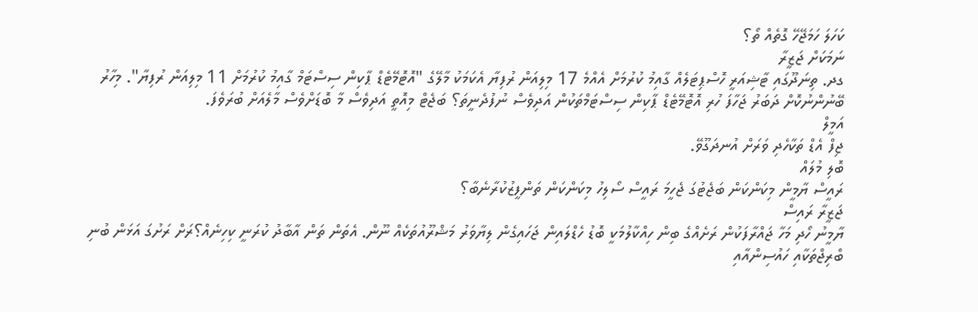ކަހަލަ ހަމަޖޭހޭ ގޮތެއް ތޯ؟
ނަމަކަށް ޖަޒީރާ
ގދ. ތިނަދޫގައި ޓާޝިއަރީ ހޮސްޕިޓަލެއް ގާއިމު ކުރުމަށް އެއްމެ 17 މިލިއަން ރުފިޔާ އެކަމަކު މާލޭގެ "އޮޓޮމޭޓެޑް ޕާކިން ސިސްޓަމް ގާއިމު ކުރުމަށް 11 މިލިއަން ރުފިޔާ". މިހާރު ބޭނުންނުކޮށް ދަބަރު ޖަހާފަ ހުރި އޮޓޮމޭޓެޑް ޕާކިން ސިސްޓަމްތަކުން އަދިވެސް ނުފުދެނީތަ؟ ބަޖެޓް މިއޮތީ އަދިވެސް މާ ބޮޑަށްވެސް މާލެއަށް ބުރަވެފަ.
އަމީލް
ޖިފް އެޑް ތަކާހެދި ވަރަށް އުނދަގޫވޭ.
ބޮލި މުލައް
ރައީސް ޔާމީން މިކަންކަން ބަޖެޓުގަ ޖެހީމަ ރައީސް ސޯލިހު މިކަންކަން ތަންފީޒުކުރާނެބާ؟
ޖަޒީރާ ރައިސް
ޔާމީނު ހޯދި މަހާ ޖައްރާފަކުން ރަށެއްގެ ބިން ހިއްކާލުމަކީ ބޮޑު ހެޑްލައިން ޖަހައިގެން ލިޔާވަރު މަޝްރޫއުތަކެއް ނޫން. އެތަން ތަން އާބާދު ކުރަނީ ކިހިނެއް؟ރަށް ރަށުގަ އަޅަން ބުނި ބްރިޖްތަކާއި ހައުސިންއާއި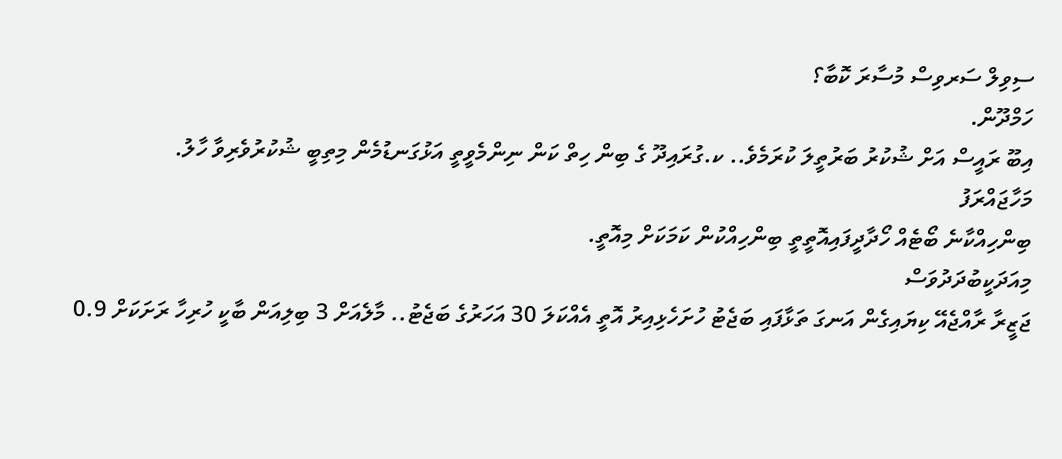ސިވިލް ސަރވިސް މުސާރަ ކޮބާ؟
ހަމްދޫން.
އިބޫ ރައީސް އަށް ޝުކުރު ބަރުތީލަ ކުރަމެވެ.. ކ.ގުރައިދޫ ގެ ބިން ހިތް ކަން ނިންމެވީތީ އަޅުގަނޑުމެން މިތިބީ ޝުކުރުވެރިވާ ހާލު.
މަހާޖައްރަފު
ބިންހިއްކާނެ ބޯޓެއް ހޯދާދީފައިއޮތީތީ ބިންހިއްކުން ކަމަކަށް މިއޮތީ.
މިއަދަކީބުދަދުވަސް
ޖަޒީރާ ރާއްޖެއޭ ކިޔައިގެން އަނގަ ތަޅާފައި ބަޖެޓު ހުށަހެޅިއިރު އޮތީ އެއްކަލަ 30 އަހަރުގެ ބަޖެޓު.. މާލެއަށް 3 ބިލިއަން ބާކީ ހުރިހާ ރަށަކަށް 0.9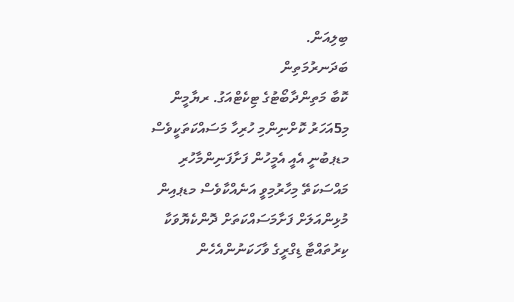ބިލިއަން.
ބަދަނރުމަތިން
ކޮބާ މަތިންދާބޯޓުގެ ޓިކެޓްއަގު. ރޔާމީން މި5އަހަރު ކޮށްނިންމި ހުރިހާ މަސައްކަތަކީވެސް މޑޕބުނީ އެއީ އެމީހުން ފަށާފަނިންމާހުރި މައްސަކަތޭ މިހާރުމިވީ އަނެއްކާވެސް މޑޕއިން މުޅިންއަލަށް ފަށާމަސައްކަތަށް ދޮންކެޔޮވަކާ ކިރުތައްޓާ ޑިގްރީގެ ވާހަކަނުންއެހެން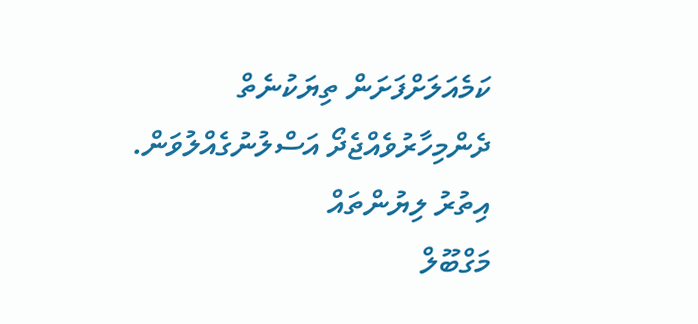ކަމެއަލަށްފަށަން ތިޔަކުނެތް ދެންމިހާރުވެއްޖެދޯ އަސްލުނުގެއްލުވަން.
އިތުރު ލިޔުންތައް
މަގްބޫލް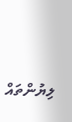ލިޔުންތައް